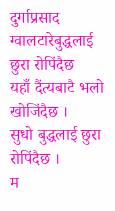दुर्गाप्रसाद ग्वालटारेबुद्धलाई छुरा रोपिंदैछ
यहाँ दैंत्यबाटै भलो खोजिंदैछ ।
सुधो बुद्धलाई छुरा रोपिंदैछ ।
म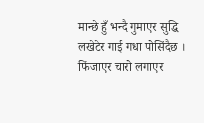मान्छे हुँ भन्दै गुमाएर सुद्धि
लखेटेर गाई गधा पोसिंदैछ ।
फिंजाएर चारो लगाएर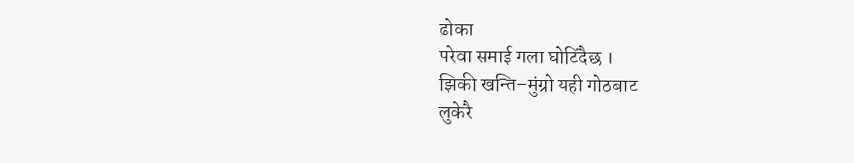ढोका
परेवा समाई गला घोटिंदैछ ।
झिकी खन्ति–मुंग्रो यही गोठबाट
लुकेरै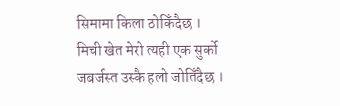सिमामा किला ठोकिँदैछ ।
मिची खेत मेरो त्यही एक सुर्को
जबर्जस्त उस्कै हलो जोतिँदैछ ।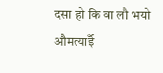दसा हो कि वा लौ भयो औमत्याईँ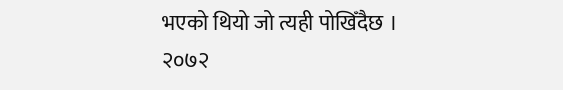भएको थियो जो त्यही पोखिँदैछ ।
२०७२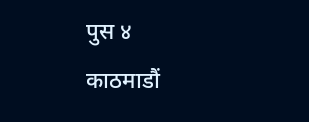पुस ४
काठमाडौं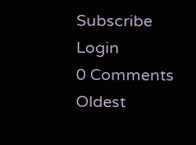Subscribe
Login
0 Comments
Oldest